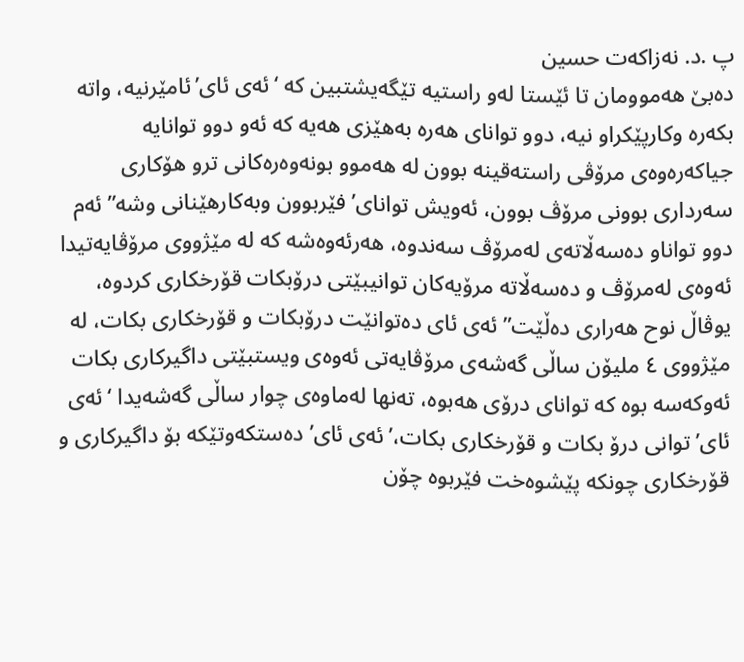پ .د. نەزاکەت حسین
دەبێ هەموومان تا ئێستا لەو راستیە تێگەیشتبین کە ‘ئەی ئای’ئامێرنیە، واتە بکەرە وکارپێکراو نیە، دوو توانای هەرە بەهێزی هەیە کە ئەو دوو توانایە جیاکەرەوەی مرۆڤی راستەقینە بوون لە هەموو بونەوەرەکانی ترو هۆکاری سەرداری بوونی مرۆڤ بوون، ئەویش توانای’ فێربوون وبەکارهێنانی وشە” ئەم دوو تواناو دەسەڵاتەی لەمرۆڤ سەندوە، هەرئەوەشە کە لە مێژووی مرۆڤایەتیدا ئەوەی لەمرۆڤ و دەسەڵاتە مرۆیەکان توانیبێتی درۆبکات قۆرخکاری کردوە، یوڤاڵ نوح هەراری دەڵێت” ئەی ئای دەتوانێت درۆبکات و قۆرخکاری بکات، لە مێژووی ٤ ملیۆن ساڵی گەشەی مرۆڤایەتی ئەوەی ویستبێتی داگیرکاری بکات ئەوکەسە بوە کە توانای درۆی هەبوە، تەنها لەماوەی چوار ساڵی گەشەیدا ‘ئەی ئای’ توانی درۆ بکات و قۆرخکاری بکات،’ئەی ئای’ دەستکەوتێکە بۆ داگیرکاری و قۆرخکاری چونکە پێشوەخت فێربوە چۆن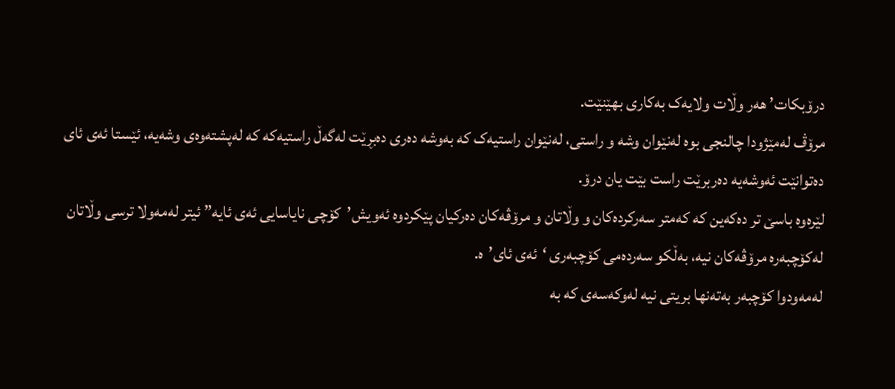درۆبکات’ هەر وڵات ولایەک بەکاری بهێنێت.
مرۆڤ لەمێژودا چالنجی بوە لەنێوان وشە و راستی، لەنێوان راستیەک کە بەوشە دەری دەبڕێت لەگەڵ راستیەکە کە لەپشتەوەی وشەیە، ئێستا ئەی ئای دەتوانێت ئەوشەیە دەربرێت راست بێت یان درۆ.
لێرەوە باسێ تر دەکەین کە کەمتر سەرکردەکان و وڵاتان و مرۆڤەکان دەرکیان پێکردوە ئەویش’کۆچی نایاسایی ئەی ئایە” ئیتر لەمەولا ترسی وڵاتان لەکۆچبەرە مرۆڤەکان نیە، بەڵکو سەردەمی کۆچبەری ‘ئەی ئای’ە.
لەمەودوا کۆچبەر بەتەنها بریتی نیە لەوکەسەی کە بە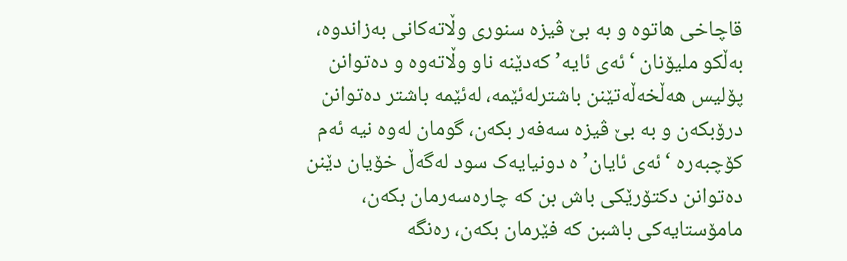قاچاخی هاتوە و بە بێ ڤیزە سنوری وڵاتەکانی بەزاندوە، بەڵکو ملیۆنان ‘ئەی ئایە’ کەدێنە ناو وڵاتەوە و دەتوانن پۆلیس هەڵخەڵەتێنن باشترلەئێمە، لەئێمە باشتر دەتوانن درۆبکەن و بە بێ ڤیزە سەفەر بکەن، گومان لەوە نیە ئەم کۆچبەرە ‘ئەی ئایان’ە دونیایەک سود لەگەڵ خۆیان دێنن دەتوانن دکتۆرێکی باش بن کە چارەسەرمان بکەن، مامۆستایەکی باشبن کە فێرمان بکەن، رەنگە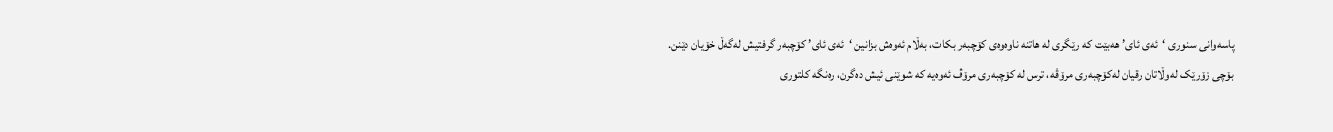پاسەوانی سنوری ‘ئەی ئای’ هەبێت کە رێگری لە هاتنە ناوەوەی کۆچبەر بکات، بەڵام ئەوەش بزانین ‘ئەی ئای’ کۆچبەر گرفتیش لەگەڵ خۆیان دێنن.
بۆچی زۆرێک لەوڵاتان رقیان لەکۆچبەری مرۆڤە، ترس لە کۆچبەری مرۆڤ ئەوەیە کە شوێنی ئیش دەگرن، رەنگە کلتوری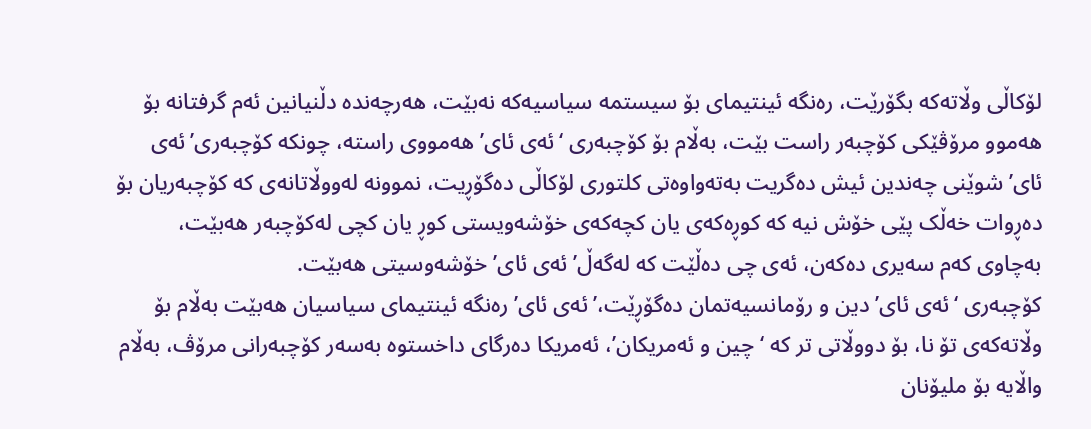لۆکاڵی وڵاتەکە بگۆرێت، رەنگە ئینتیمای بۆ سیستمە سیاسیەکە نەبێت، هەرچەندە دڵنیانین ئەم گرفتانە بۆ هەموو مرۆڤێکی کۆچبەر راست بێت، بەڵام بۆ کۆچبەری ‘ئەی ئای’ هەمووی راستە، چونکە کۆچبەری’ئەی ئای’ شوێنی چەندین ئیش دەگریت بەتەواوەتی کلتوری لۆکاڵی دەگۆڕیت، نموونە لەووڵاتانەی کە کۆچبەریان بۆ دەڕوات خەڵک پێی خۆش نیە کە کوڕەکەی یان کچەکەی خۆشەویستی کوڕ یان کچی لەکۆچبەر هەبێت، بەچاوی کەم سەیری دەکەن، ئەی چی دەڵێت کە لەگەڵ’ ئەی ئای’خۆشەوسیتی هەبێت.
کۆچبەری ‘ئەی ئای’ دین و رۆمانسیەتمان دەگۆڕێت،’ئەی ئای’ رەنگە ئینتیمای سیاسیان هەبێت بەڵام بۆ وڵاتەکەی تۆ نا، بۆ دووڵاتی تر کە ‘چین و ئەمریکان’، ئەمریکا دەرگای داخستوە بەسەر کۆچبەرانی مرۆڤ، بەڵام واڵایە بۆ ملیۆنان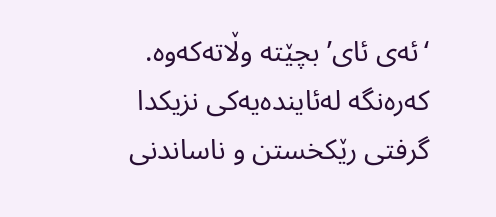‘ئەی ئای’ بچێتە وڵاتەکەوە. کەرەنگە لەئایندەیەکی نزیکدا گرفتی رێکخستن و ناساندنی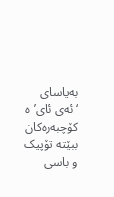بەیاسای ‘ئەی ئای’ە کۆچبەرەکان ببێتە تۆپیک و باسی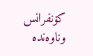کۆنفرانس وناوەندە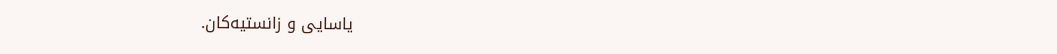یاسایی و زانستیەکان.